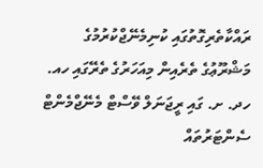ރައްކާތެރިގޮތުގައި ކުނިމެނޭޖްކުރުމުގެ މަޝްރޫޢުގެ ތެރެއިން މިއަހަރުގެ ތެރޭގައި ހއ. ހދ. ށ. ގައި ރީޖަނަލް ވޭސްޓް މެނޭޖްމެންޓް ސެންޓަރުތައް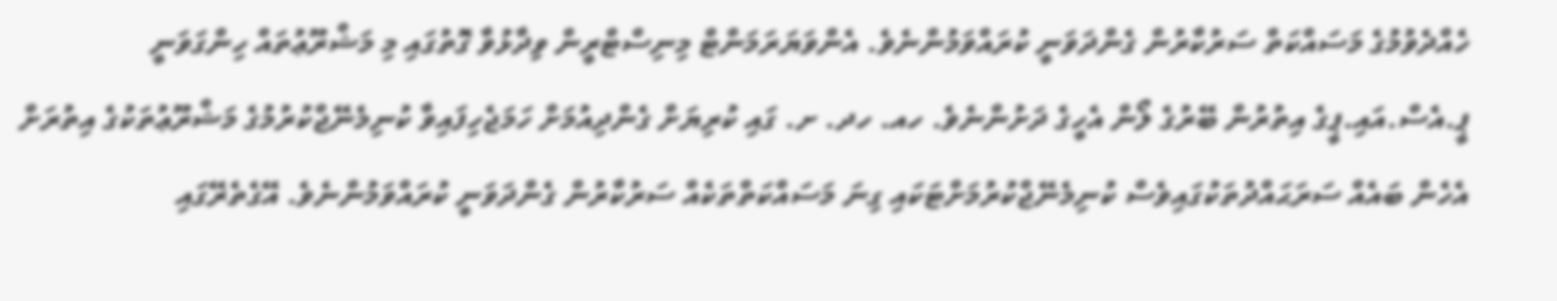ހެއްދެވުމުގެ މަސައްކަތް ސަރުކާރުން ގެންދަވަނީ ކުރައްވަމުންނެވެ. އެންވަޔަރަމަންޓް މިނިސްޓްރީން ވިދާޅުވާ ގޮތުގައި މި މަޝްރޫޢުތައް ހިންގަވަނީ ޕީ.އެސް.އައި.ޕީގެ އިތުރުން ބޭރުގެ ލޯން އެހީގެ ދަށުންނެވެ. ހއ. ހދ. ށ. ގައި ކުރިޔަށް ގެންދިއުމަށް ހަމަޖެހިފައިވާ ކުނިމެނޭޖްކުރުމުގެ މަޝްރޫޢުތަކުގެ އިތުރަށް އެހެން ބައެއް ސަރަޙައްދުތަކުގައިވެސް ކުނިމެނޭޖްކުރުމަށްޓަކައި ގިނަ މަސައްކަތްތަކެއް ސަރުކާރުން ގެންދަވަނީ ކުރައްވަމުންނެވެ. އޭގެތެރޭގައި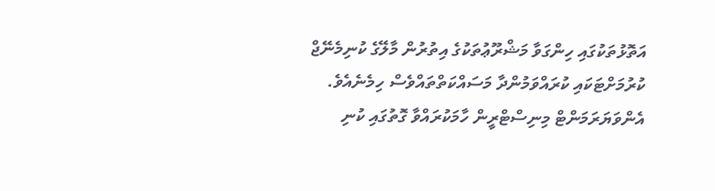އަތޮޅުތަކުގައި ހިންގަވާ މަޝްރޫޢުތަކުގެ އިތުރުން މާލޭގެ ކުނިމެނޭޖް ކުރުމަށްޓަކައި ކުރައްވަމުންދާ މަސައްކަތްތައްވެސް ހިމެނެއެވެ.
އެންވަޔަރަމަންޓް މިނިސްޓްރީން ހާމަކުރައްވާ ގޮތުގައި ކުނި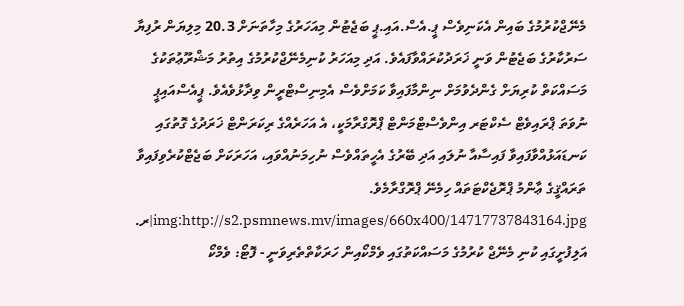މެނޭޖްކުރުމުގެ ބައިން އެކަނިވެސް ޕީ.އެސް.އައި.ޕީ ބަޖެޓުން މިއަހަރުގެ މިހާތަނަށް 20.3 މިލިޔަން ރުފިޔާ ސަރުކާރުގެ ބަޖެޓުން ވަނީ ޚަރަދުކުރައްވާފައެވެ. އަދި މިއަހަރު ކުނިމެނޭޖްކުރުމުގެ އިތުރު މަޝްރޫޢުތަކުގެ މަސައްކަތް ކުރިޔަށް ގެންދެވުމަށް ނިންމާފައިވާ ކަމަށްވެސް އެމިނިސްޓްރީން ވިދާޅުވެއެވެ. ޕީއެސްއައިޕީ ނުވަތަ ޕްރައިވެޓް ސެކްޓަރ އިންވެސްޓްމަންޓް ޕްރޮގްރާމަކީ، އެ އަހަރެއްގެ ރިކަރަންޓް ޚަރަދުގެ ގޮތުގައި ކަނޑައަޅުއްވާފައިވާ ފައިސާއާ ނުލައި އަދި ބޭރުގެ އެހީތައްވެސް ނުހިމަނުއްވައި، އަހަރަކަށް ބަޖެޓްކުރެވިފައިވާ ތަރައްޤީގެ ޢާންމު ޕްރޮޖެކްޓަތައް ހިމެނޭ ޕްރޮގްރާމެވެ.
img:http://s2.psmnews.mv/images/660x400/14717737843164.jpg|ރ. އަލިފުށީގައި ކުނި މެނޭޖް ކުރުމުގެ މަސައްކަތުގައި ވެމްކޯއިން ހަރަކާތްތެރިވަނީ - ފޮޓޯ: ވެމްކޯ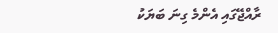ރާއްޖޭގައި އެންމެ ގިނަ ބަޔަކު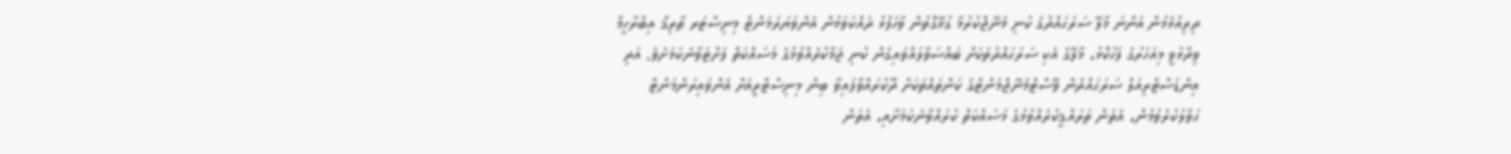ދިރިއުޅެމުން އަންނަ މާލޭ ސަރަޙައްދުގެ ކުނި މެނޭޖްކުރުމާ ގުޅޭގޮތުން ވާހަފުޅު ދައްކަވަމުން އެންވަޔަރަމަންޓް މިނިސްޓަރ ޠާރިޤް އިބްރާހީމް ވިދާޅުވީ މިއަހަރުގެ ފަހުކޮޅު، މާލޭގެ އެކި ސަރަޙައްދުތަކަށް ބައްސަވާލައްވައިގެން ކުނި ޖަމާކުރެއްވުމުގެ މަސައްކަތް ފަށްޓަވާނެކަމަށެވެ. އަދި އިންޑަސްޓްރިއަލް ސަރަޙައްދުން ވޭސްޓްމެނޭޖްމަންޓްގެ ކަންތައްތަކަށް ދޫކުރައްވާފައިވާ ބިން މިނިސްޓްރީއަށް އެންވައިރަންމަންޓް ޙަވާލުކުރެވުމުން، އެތަން ތަރައްޤީކުރެއްވުމުގެ މަސައްކަތް ކުރައްވާނެކަމަށާއި، އެތަން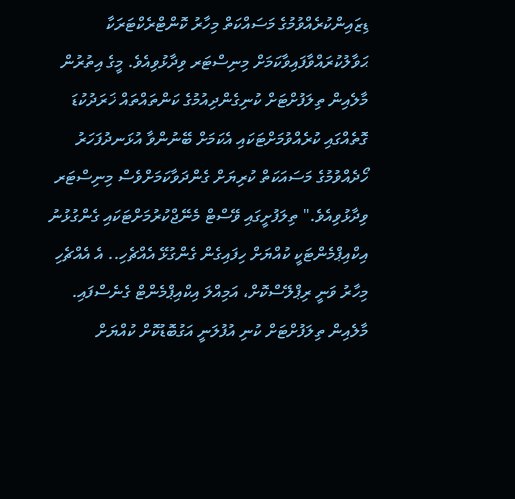ޑިޒައިންކުރެއްވުމުގެ މަސައްކަތް މިހާރު ކޮންޓްރެކްޓަރަކާ ޙަވާލުކުރައްވާފައިވާކަމަށް މިނިސްޓަރ ވިދާޅުވިއެވެ. މީގެ އިތުރުން މާލެއިން ތިލަފުށްޓަށް ކުނިގެންދިއުމުގެ ކަންތައްތައް ޚަރަދުކުޑަ ގޮތެއްގައި ކުރެއްވުމަށްޓަކައި އެކަމަށް ބޭނުންވާ އުޅަނދުފަހަރު ހޯދެއްވުމުގެ މަސައަކަތް ކުރިޔަށް ގެންދަވާކަމަށްވެސް މިނިސްޓަރ ވިދާޅުވިއެވެ." ތިލަފުށީގައި ވޭސްޓް މެނޭޖްކުރުމަށްޓަކައި ގެންގުޅުނު އިކްއިޕްމެންޓަކީ ކުއްޔަށް ހިފައިގެން ގެންގުޅޭ އެއްޗެހި.. އެ އެއްޗެހި މިހާރު ވަނީ ރިޕްލޭސްކޮށް، އަމިއްލަ އިކްއިޕްމެންޓް ގެނެސްފައި. މާލެއިން ތިލަފުށްޓަށް ކުނި އުފުލަނީ އަގުބޮޑުކޮށް ކުއްޔަށް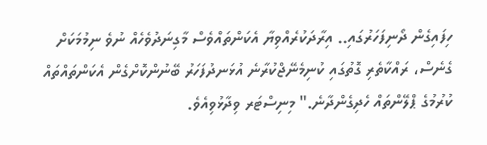ހިފައިގެން ދޯނިފަހަރުގައި.. އިރާދަކުރެއްވިޔާ އެކަންތައްވެސް މާގިނަދުވެހެއް ނުވެ ނިމުމަކަށް ގެނެސް، ރައްކާތެރި ގޮތުގައި ކުނިމެނޭޖްކުރާނެ އުޅަނދުފަހަރު ބޭނުންކޮށްގެން އެކަންތައްތައް ކުރުމުގެ ޕްލޭންތައް ހެދިގެންދާނެ." މިނިސްޓަރ ވިދާޅުވިއެވެ.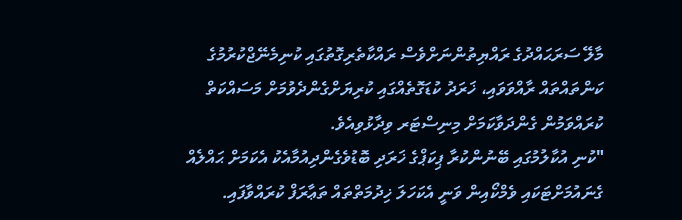މާލޭ ސަރަޙައްދުގެ ރައްޔިތުންނަށްވެސް ރައްކާތެރިގޮތުގައި ކުނިމެނޭޖްކުރުމުގެ ކަންތައްތައް ރާއްވަވައި، ޚަރަދު ކުޑަގޮތެއްގައި ކުރިޔަށްގެންދެވުމަށް މަސައްކަތް ކުރައްވަމުން ގެންދަވާކަމަށް މިނިސްޓަރ ވިދާޅުވިއެވެ.
"ކުނި އުކާލުމުގައި ބޭނުންކުރާ ޕިކަޕްގެ ޚަރަދި ބޮޑުވެގެންދިއުމާއެކު އެކަމަށް ޙައްލެއް ގެނައުމަށްޓަކައި ވެމްކޯއިން ވަނީ އެކަހަލަ ޚިދުމަތްތައް ތަޢާރަފް ކުރައްވާފައި.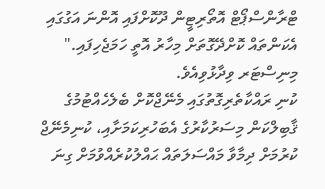ޓްރާންސްޕޯޓް އޮތޯރިޓީން ދޫކޮށްފައި އޮންނަ އަގުގައި އެކަންތައް ކޮށްދޭގޮތަށް މިހާރު އޮތީ ހަމަޖެހިފައި." މިނިސްޓަރ ވިދާޅުވިއެވެ.
ކުނި ރައްކާތެރިގޮތުގައި މެނޭޖްކޮށް ބެލެހެއްޓުމުގެ ޤާބިލްކަން މިސަރުކާރުގެ އެބަހުރިކަމަށާއި، ކުނިމެނޭޖް ކުރުމަށް ދިމާވާ މައްސަލަތައް ޙައްލުކުރެއްވުމަށް ގިނަ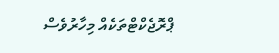ޕްރޮޖެކްޓްތަކެއް މިހާރުވެސް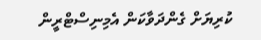ކުރިޔަށް ގެންދަވާކަން އެމިނިސްޓްރީން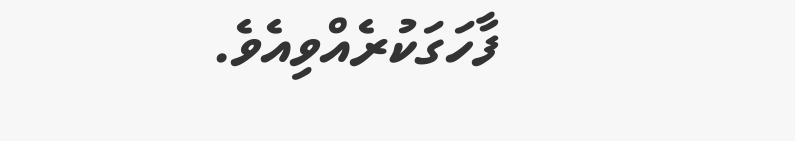ފާހަގަކުރެއްވިއެވެ.